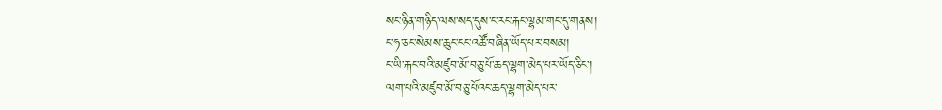སང་ཉིན་གཉིད་ལས་སད་དུས་ང་རང་རྐང་ལྷམ་གང་དུ་གནས།
ང་ཧ་ཅང་སེམས་ཆུང་ངང་འཚོ་བཞིན་ཡོད་པར་བསམ།
ང་ཡི་རྐང་བའི་མཛུབ་མོ་བཅུ་པོ་ཆད་ལྷག་མེད་པར་ཡོད་ཅིང་།
ལག་པའི་མཛུབ་མོ་བཅུ་པོའང་ཆད་ལྷག་མེད་པར་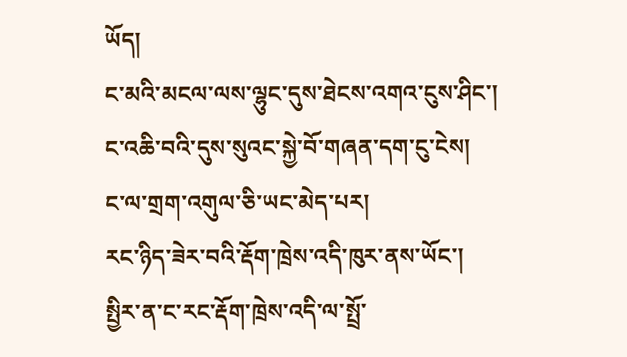ཡོད།
ང་མའི་མངལ་ལས་ལྷུང་དུས་ཐེངས་འགའ་ངུས་ཤིང་།
ང་འཆི་བའི་དུས་སུའང་སྐྱེ་བོ་གཞན་དག་ངུ་ངེས།
ང་ལ་གྲག་འགུལ་ཅི་ཡང་མེད་པར།
རང་ཉིད་ཟེར་བའི་རྡོག་ཁྲེས་འདི་ཁུར་ནས་ཡོང་།
སྤྱིར་ན་ང་རང་རྡོག་ཁྲེས་འདི་ལ་སྤྲོ་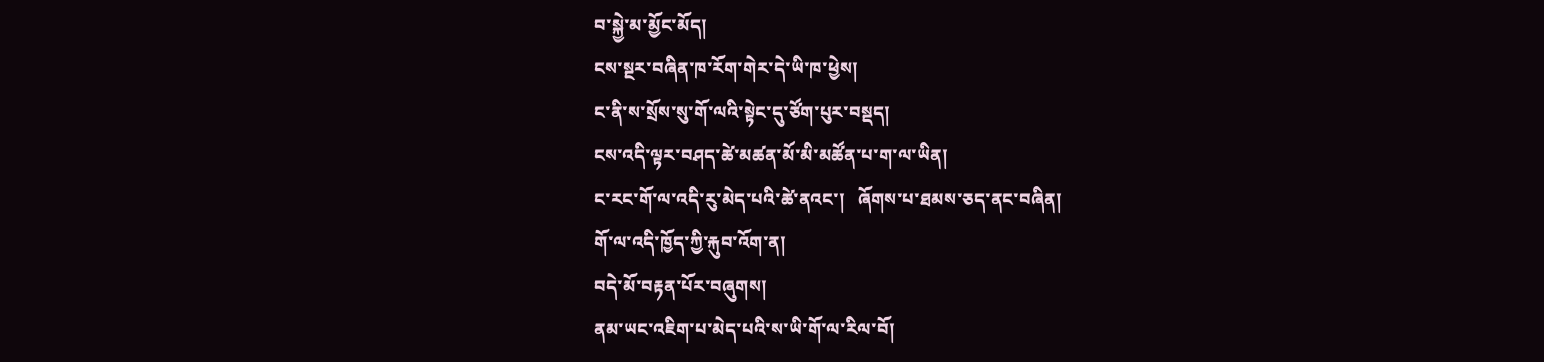བ་སྐྱེ་མ་མྱོང་མོད།
ངས་སྔར་བཞིན་ཁ་རོག་གེར་དེ་ཡི་ཁ་ཕྱེས།
ང་ནི་ས་སྲོས་སུ་གོ་ལའི་སྟེང་དུ་ཙོག་པུར་བསྡད།
ངས་འདི་ལྟར་བཤད་ཚེ་མཚན་མོ་མི་མཚོན་པ་ག་ལ་ཡིན།
ང་རང་གོ་ལ་འདི་རུ་མེད་པའི་ཚེ་ནའང་།   ཞོགས་པ་ཐམས་ཅད་ནང་བཞིན།
གོ་ལ་འདི་ཁྱོད་ཀྱི་རྐུབ་འོག་ན།
བདེ་མོ་བརྟན་པོར་བཞུགས།
ནམ་ཡང་འཇིག་པ་མེད་པའི་ས་ཡི་གོ་ལ་རིལ་བོ།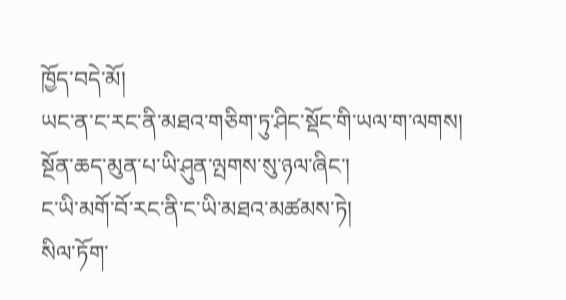ཁྱོད་བདེ་མོ།
ཡང་ན་ང་རང་ནི་མཐའ་གཅིག་ཏུ་ཤིང་སྡོང་གི་ཡལ་ག་ལགས།
སྔོན་ཆད་མུན་པ་ཡི་ཤུན་ལྤགས་སུ་ཉལ་ཞིང་།
ང་ཡི་མགོ་བོ་རང་ནི་ང་ཡི་མཐའ་མཚམས་ཏེ།
སིལ་ཏོག་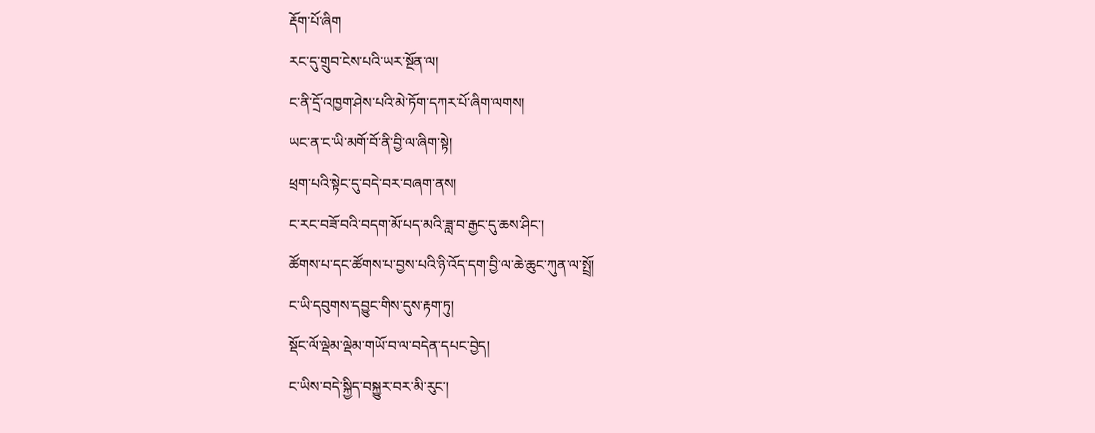རྡོག་པོ་ཞིག
རང་དུ་གྲུབ་ངེས་པའི་ཡར་སྔོན་ལ།
ང་ནི་དྲོ་འཁྱག་ཤེས་པའི་མེ་ཏོག་དཀར་པོ་ཞིག་ལགས།
ཡང་ན་ང་ཡི་མགོ་བོ་ནི་བྱི་ལ་ཞིག་སྟེ།
ཕྲག་པའི་སྟེང་དུ་བདེ་བར་བཞག་ནས།
ང་རང་བཟོ་བའི་བདག་མོ་པད་མའི་ཟླ་བ་རྒྱང་དུ་ཆས་ཤིང་།
ཚོགས་པ་དང་ཚོགས་པ་བྱས་པའི་ཉི་འོད་དག་བྱི་ལ་ཆེ་ཆུང་ཀུན་ལ་སྤྲོ།
ང་ཡི་དབུགས་དབྱུང་གིས་དུས་རྟག་ཏུ།
སྡོང་ལོ་ལྡེམ་ལྡེམ་གཡོ་བ་ལ་བདེན་དཔང་བྱེད།
ང་ཡིས་བདེ་སྐྱིད་བསྐྱུར་བར་མི་རུང་།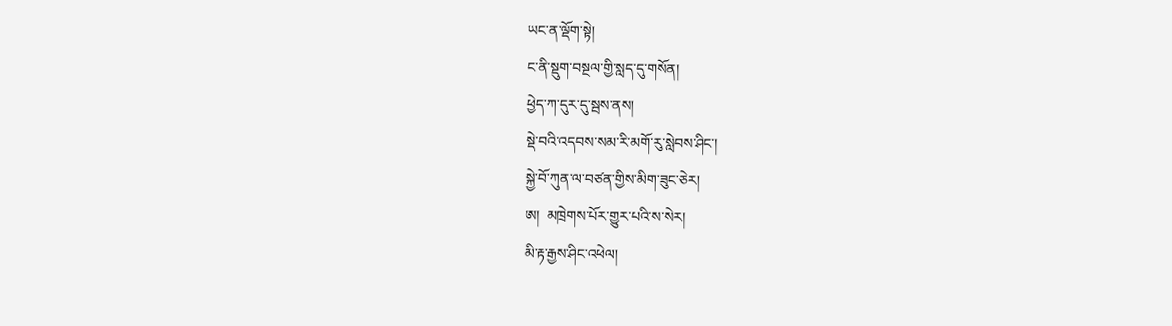ཡང་ན་ལྡོག་སྟེ།
ང་ནི་སྡུག་བསྔལ་གྱི་སླད་དུ་གསོན།
ཕྱེད་ཀ་དུར་དུ་སྦས་ནས།
སྡེ་བའི་འདབས་སམ་རི་མགོ་རུ་སླེབས་ཤིང་།
སྐྱེ་བོ་ཀུན་ལ་བཙན་གྱིས་མིག་ཟུང་ཅེར།
ཨ།  མཁྲེགས་པོར་གྱུར་པའི་ས་སེར།
མི་རྟ་རྒྱས་ཤིང་འཕེལ།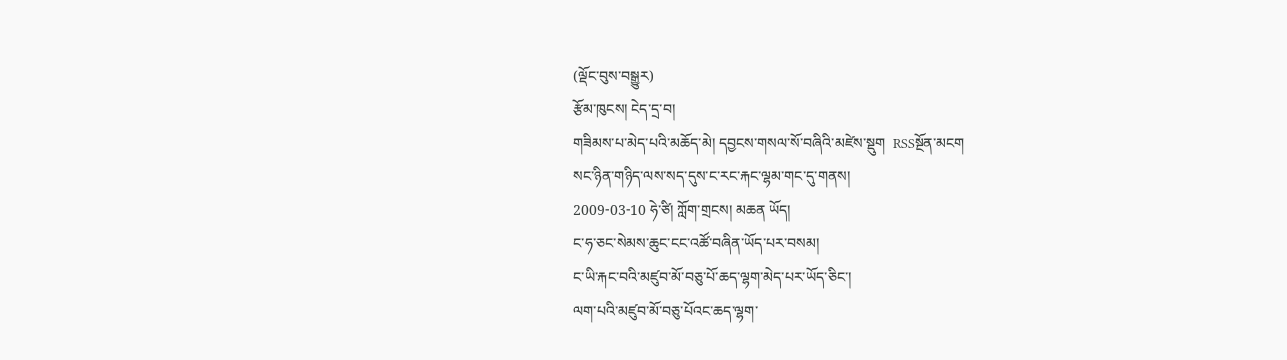(ལྡོང་བུས་བསྒྱུར)
རྩོམ་ཁུངས། ངེད་དྲ་བ།
གཟིམས་པ་མེད་པའི་མཆོད་མེ། དབྱངས་གསལ་སོ་བཞིའི་མཛེས་སྡུག  RSSསྔོན་མངག
སང་ཉིན་གཉིད་ལས་སད་དུས་ང་རང་རྐང་ལྷམ་གང་དུ་གནས།
2009-03-10 ཧེ་ཙི། ཀློག་གྲངས། མཆན ཡོད།
ང་ཧ་ཅང་སེམས་ཆུང་ངང་འཚོ་བཞིན་ཡོད་པར་བསམ།
ང་ཡི་རྐང་བའི་མཛུབ་མོ་བཅུ་པོ་ཆད་ལྷག་མེད་པར་ཡོད་ཅིང་།
ལག་པའི་མཛུབ་མོ་བཅུ་པོའང་ཆད་ལྷག་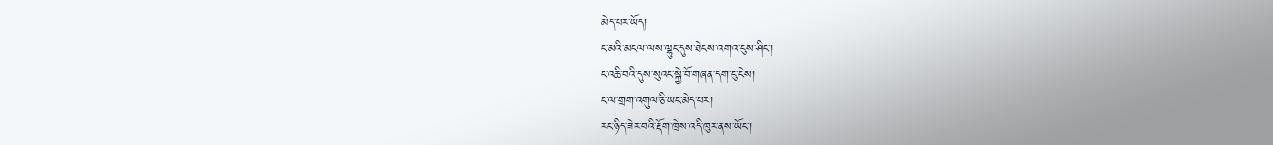མེད་པར་ཡོད།
ང་མའི་མངལ་ལས་ལྷུང་དུས་ཐེངས་འགའ་ངུས་ཤིང་།
ང་འཆི་བའི་དུས་སུའང་སྐྱེ་བོ་གཞན་དག་ངུ་ངེས།
ང་ལ་གྲག་འགུལ་ཅི་ཡང་མེད་པར།
རང་ཉིད་ཟེར་བའི་རྡོག་ཁྲེས་འདི་ཁུར་ནས་ཡོང་།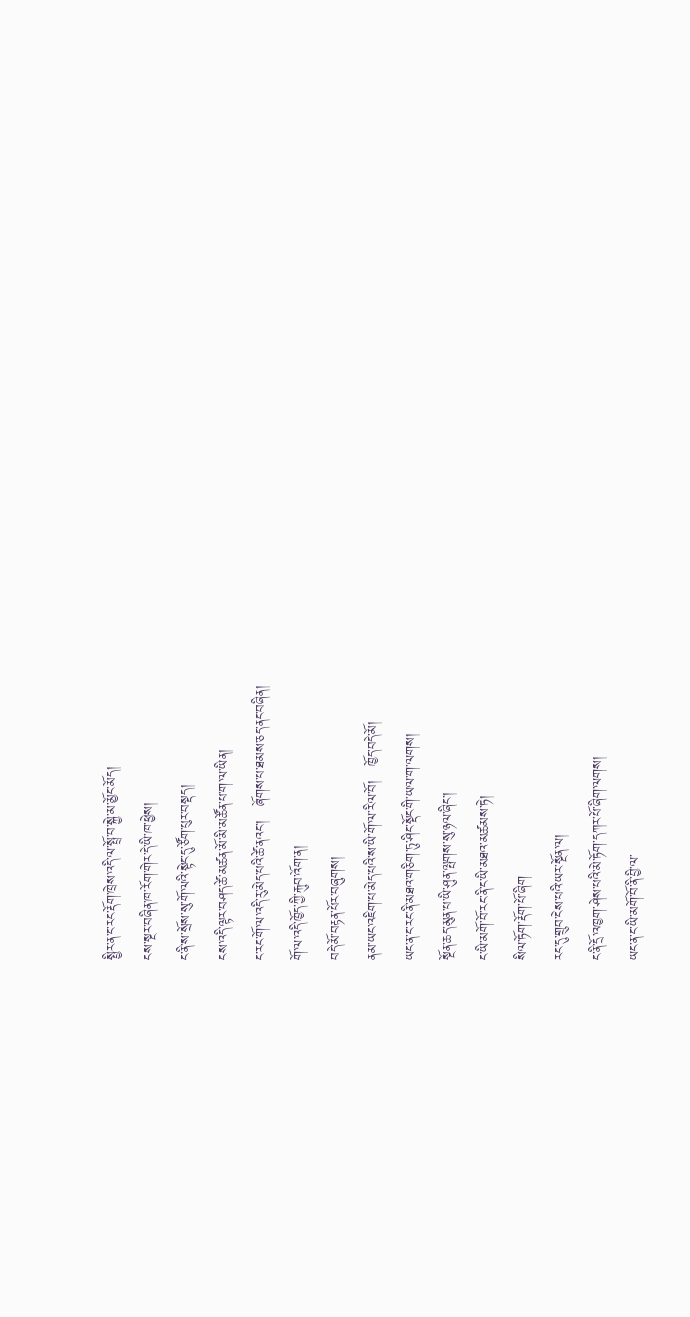སྤྱིར་ན་ང་རང་རྡོག་ཁྲེས་འདི་ལ་སྤྲོ་བ་སྐྱེ་མ་མྱོང་མོད།
ངས་སྔར་བཞིན་ཁ་རོག་གེར་དེ་ཡི་ཁ་ཕྱེས།
ང་ནི་ས་སྲོས་སུ་གོ་ལའི་སྟེང་དུ་ཙོག་པུར་བསྡད།
ངས་འདི་ལྟར་བཤད་ཚེ་མཚན་མོ་མི་མཚོན་པ་ག་ལ་ཡིན།
ང་རང་གོ་ལ་འདི་རུ་མེད་པའི་ཚེ་ནའང་།   ཞོགས་པ་ཐམས་ཅད་ནང་བཞིན།
གོ་ལ་འདི་ཁྱོད་ཀྱི་རྐུབ་འོག་ན།
བདེ་མོ་བརྟན་པོར་བཞུགས།
ནམ་ཡང་འཇིག་པ་མེད་པའི་ས་ཡི་གོ་ལ་རིལ་བོ།   ཁྱོད་བདེ་མོ།
ཡང་ན་ང་རང་ནི་མཐའ་གཅིག་ཏུ་ཤིང་སྡོང་གི་ཡལ་ག་ལགས།
སྔོན་ཆད་མུན་པ་ཡི་ཤུན་ལྤགས་སུ་ཉལ་ཞིང་།
ང་ཡི་མགོ་བོ་རང་ནི་ང་ཡི་མཐའ་མཚམས་ཏེ།
སིལ་ཏོག་རྡོག་པོ་ཞིག
རང་དུ་གྲུབ་ངེས་པའི་ཡར་སྔོན་ལ།
ང་ནི་དྲོ་འཁྱག་ཤེས་པའི་མེ་ཏོག་དཀར་པོ་ཞིག་ལགས།
ཡང་ན་ང་ཡི་མགོ་བོ་ནི་བྱི་ལ་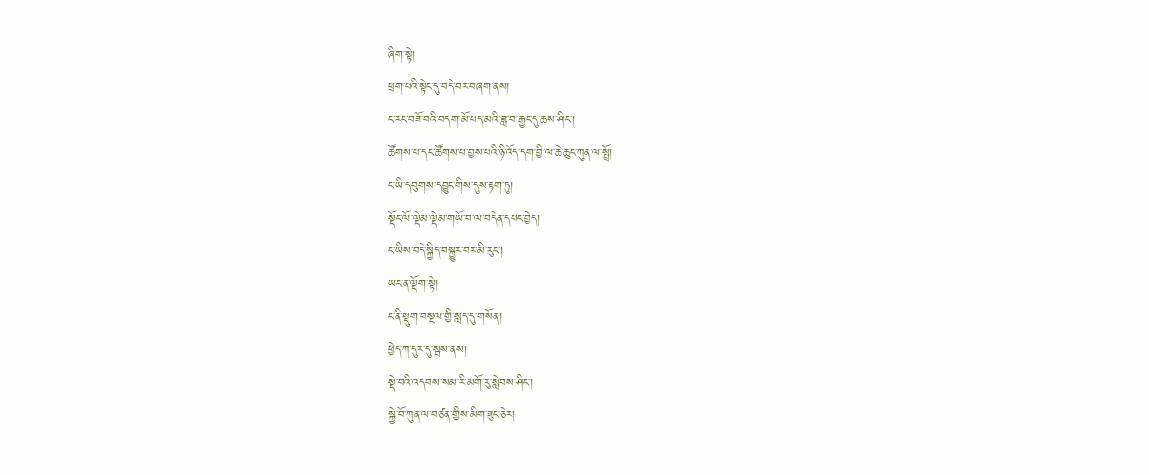ཞིག་སྟེ།
ཕྲག་པའི་སྟེང་དུ་བདེ་བར་བཞག་ནས།
ང་རང་བཟོ་བའི་བདག་མོ་པད་མའི་ཟླ་བ་རྒྱང་དུ་ཆས་ཤིང་།
ཚོགས་པ་དང་ཚོགས་པ་བྱས་པའི་ཉི་འོད་དག་བྱི་ལ་ཆེ་ཆུང་ཀུན་ལ་སྤྲོ།
ང་ཡི་དབུགས་དབྱུང་གིས་དུས་རྟག་ཏུ།
སྡོང་ལོ་ལྡེམ་ལྡེམ་གཡོ་བ་ལ་བདེན་དཔང་བྱེད།
ང་ཡིས་བདེ་སྐྱིད་བསྐྱུར་བར་མི་རུང་།
ཡང་ན་ལྡོག་སྟེ།
ང་ནི་སྡུག་བསྔལ་གྱི་སླད་དུ་གསོན།
ཕྱེད་ཀ་དུར་དུ་སྦས་ནས།
སྡེ་བའི་འདབས་སམ་རི་མགོ་རུ་སླེབས་ཤིང་།
སྐྱེ་བོ་ཀུན་ལ་བཙན་གྱིས་མིག་ཟུང་ཅེར།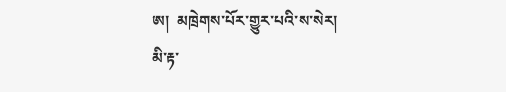ཨ།  མཁྲེགས་པོར་གྱུར་པའི་ས་སེར།
མི་རྟ་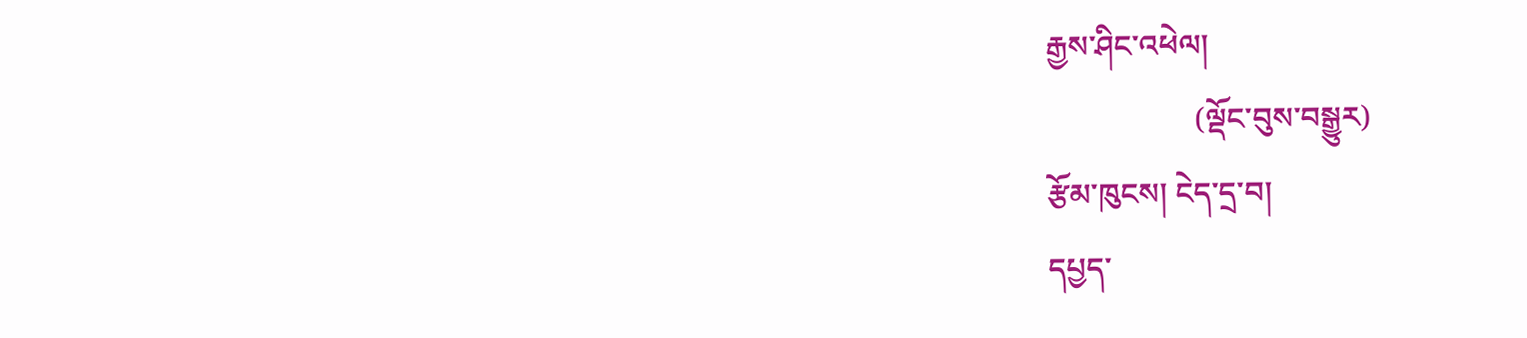རྒྱས་ཤིང་འཕེལ།
                   (ལྡོང་བུས་བསྒྱུར)
རྩོམ་ཁུངས། ངེད་དྲ་བ།
དཔྱད་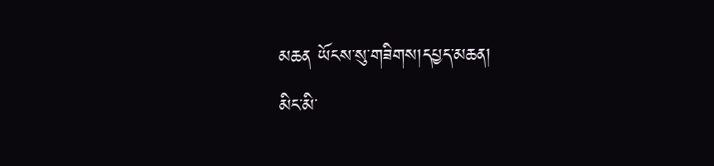མཆན ཡོངས་སུ་གཟིགས།དཔྱད་མཆན།
མིང་མི་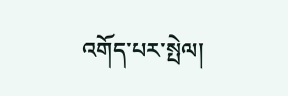འགོད་པར་སྤེལ།